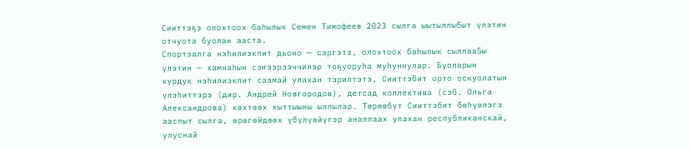Сииттэҕэ олохтоох баһылык Семен Тимофеев 2023 сылга ыытыллыбыт үлэтин отчуота буолан ааста.
Спортзалга нэһилиэкпит дьоно — сэргэтэ, олохтоох баһылык сыллаа5ы үлэтин — хамнаһын сэҥээрээччилэр тоҕуоруһа муһуннулар. Буоларын курдук нэһилиэкпит саамай улахан тэрилтэтэ, Сииттэбит орто оскуолатын үлэһиттэрэ (дир. Андрей Новгородов), детсад коллектива (сэб. Ольга Александрова) көхтөөх кыттыыны ыллылар. Төрөөбүт Сииттэбит бөһүөлэгэ ааспыт сылга, өрөгөйдөөх үбүлүөйүгэр аналлаах улахан республиканскай, улуснай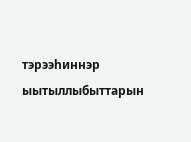тэрээһиннэр ыытыллыбыттарын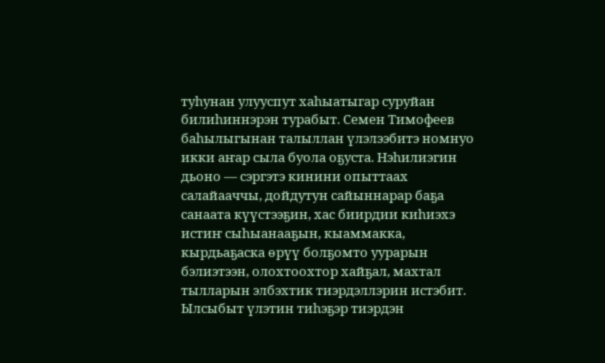туһунан улууспут хаһыатыгар суруйан билиһиннэрэн турабыт. Семен Тимофеев баһылыгынан талыллан үлэлээбитэ номнуо икки аҥар сыла буола оҕуста. Нэһилиэгин дьоно — сэргэтэ кинини опыттаах салайааччы, дойдутун сайыннарар баҕа санаата күүстээҕин, хас биирдии киһиэхэ истиҥ сыһыанааҕын, кыаммакка, кырдьаҕаска өрүү болҕомто уурарын бэлиэтээн, олохтоохтор хайҕал, махтал тылларын элбэхтик тиэрдэллэрин истэбит. Ылсыбыт үлэтин тиһэҕэр тиэрдэн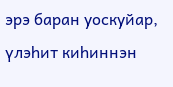эрэ баран уоскуйар, үлэһит киһиннэн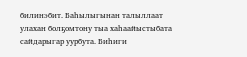билинэбит. Баһылыгынан талыллаат улахан болҕомтону тыа хаһаайыстыбата сайдарыгар уурбута. Биһиги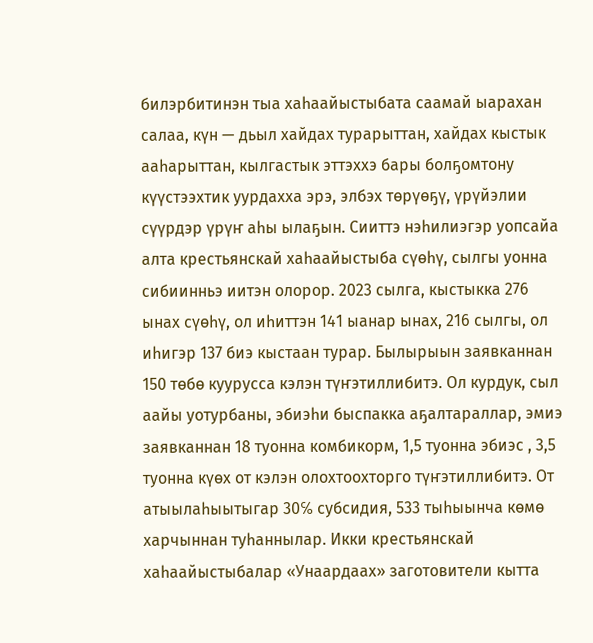билэрбитинэн тыа хаһаайыстыбата саамай ыарахан салаа, күн — дьыл хайдах турарыттан, хайдах кыстык ааһарыттан, кылгастык эттэххэ бары болҕомтону күүстээхтик уурдахха эрэ, элбэх төрүөҕү, үрүйэлии сүүрдэр үрүҥ аһы ылаҕын. Сииттэ нэһилиэгэр уопсайа алта крестьянскай хаһаайыстыба сүөһү, сылгы уонна сибиинньэ иитэн олорор. 2023 сылга, кыстыкка 276 ынах сүөһү, ол иһиттэн 141 ыанар ынах, 216 сылгы, ол иһигэр 137 биэ кыстаан турар. Былырыын заявканнан 150 төбө куурусса кэлэн түҥэтиллибитэ. Ол курдук, сыл аайы уотурбаны, эбиэһи быспакка аҕалтараллар, эмиэ заявканнан 18 туонна комбикорм, 1,5 туонна эбиэс , 3,5 туонна күөх от кэлэн олохтоохторго түҥэтиллибитэ. От атыылаһыытыгар 30℅ субсидия, 533 тыһыынча көмө харчыннан туһаннылар. Икки крестьянскай хаһаайыстыбалар «Унаардаах» заготовители кытта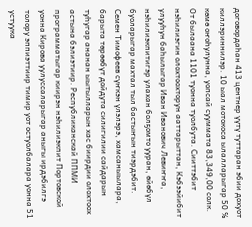договордаһан 413 центнер үүтү туттаран эбии дохуот киллэриннилэр. 10 ыал мотокоса ылалларыгар 50 ℅ көмө оҥоһулунна, уопсай сууммата 83,349,00 солк. От былаана 1101 туонна туолбута. Сииттэбит нэһилиэгин олохтоохторун ааттарыттан, Кэбээйибит улууһун баһылыгар Иван Иванович Левиҥҥа, нэһилиэкпитигэр улахан болҕомто ууран, өйөбүл буоларыгар махтал тыл бастыҥын тиэрдэбит.
Семен Тимофеев сүҥкэн үлэлэрэ, хамсаныылара, барыта төрөөбүт дойдута силигилии сайдарын туһугар ананан ыытылларын хас биирдии олохтоох астына бэлиэтиир. Республиканскай ППМИ программатыгар киирэн нэһилиэкпит Портовской уонна Кирова уулуссаларыгар аныгы ирдэбилгэ толору эппиэттиир тимир уот остуолбалара уонна 51 устуука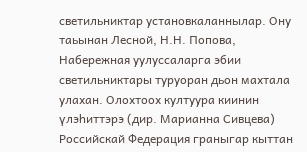светильниктар установкаланнылар. Ону таьынан Лесной, Н.Н. Попова, Набережная уулуссаларга эбии светильниктары туруоран дьон махтала улахан. Олохтоох култуура киинин үлэһиттэрэ (дир. Марианна Сивцева) Российскай Федерация граныгар кыттан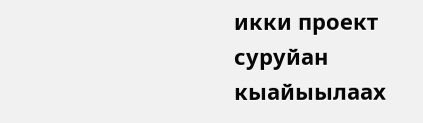икки проект суруйан кыайыылаах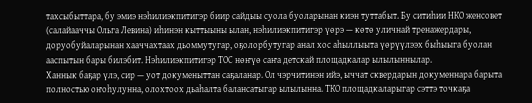тахсыбыттара, бу эмиэ нэһилиэкпитигэр биир сайдыы суола буоларынан киэн туттабыт. Бу ситиһии НКО женсовет (салайааччы Ольга Левина) иһинэн кыттыыны ылан, нэһилиэкпитигэр үөрэ — көтө уличнай тренажердары, доруобуйаларынан хааччахтаах дьоммутугар, оҕолорбутугар анал хос аһыллыыта үөрүүлээх быһыыга буолан ааспытын бары билэбит. Нэһилиэкпитигэр ТОС нөҥүө саҥа детскай площадкалар ылылыннылар.
Ханнык баҕар үлэ, сир — уот докуменыттан саҕаланар. Ол чэрчитинэн ийэ, ыччат сквердарын докуменнара барыта полностью оҥоһулунна, олохтоох дьаһалта балансатыгар ылылынна. ТКО площадкаларыгар сэттэ точкаҕа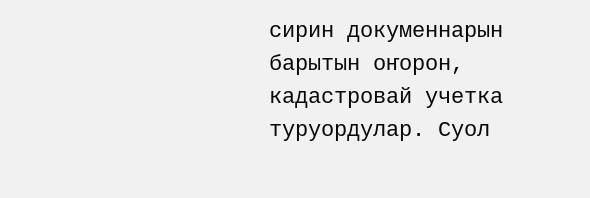сирин докуменнарын барытын оҥорон, кадастровай учетка туруордулар. Суол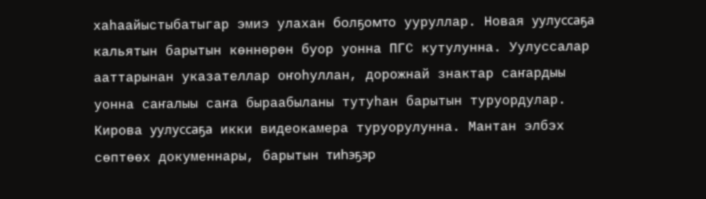хаһаайыстыбатыгар эмиэ улахан болҕомто ууруллар. Новая уулуссаҕа кальятын барытын көннөрөн буор уонна ПГС кутулунна. Уулуссалар ааттарынан указателлар оҥоһуллан, дорожнай знактар саҥардыы уонна саҥалыы саҥа быраабыланы тутуһан барытын туруордулар. Кирова уулуссаҕа икки видеокамера туруорулунна. Мантан элбэх сөптөөх докуменнары, барытын тиһэҕэр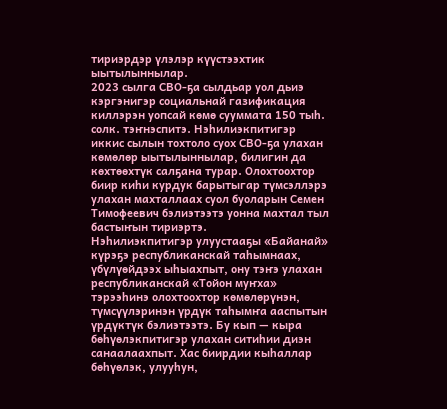тириэрдэр үлэлэр күүстээхтик ыытылыннылар.
2023 сылга СВО-ҕа сылдьар уол дьиэ кэргэнигэр социальнай газификация киллэрэн уопсай көмө сууммата 150 тыһ. солк. тэҥнэспитэ. Нэһилиэкпитигэр иккис сылын тохтоло суох СВО-ҕа улахан көмөлөр ыытылыннылар, билигин да көхтөөхтүк салҕана турар. Олохтоохтор биир киһи курдук барытыгар түмсэллэрэ улахан махталлаах суол буоларын Семен Тимофеевич бэлиэтээтэ уонна махтал тыл бастыҥын тириэртэ.
Нэһилиэкпитигэр улуустааҕы «Байанай» күрэҕэ республиканскай таһымнаах, үбүлүөйдээх ыһыахпыт, ону тэҥэ улахан республиканскай «Тойон муҥха» тэрээһинэ олохтоохтор көмөлөрүнэн, түмсүүлэринэн үрдүк таһымҥа ааспытын үрдүктүк бэлиэтээтэ. Бу кып — кыра бөһүөлэкпитигэр улахан ситиһии диэн санаалаахпыт. Хас биирдии кыһаллар бөһүөлэк, улууһун,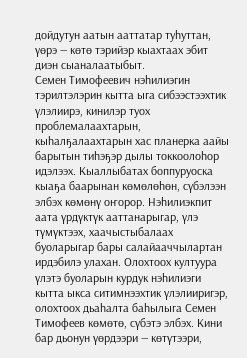дойдутун аатын ааттатар туһуттан, үөрэ — көтө тэрийэр кыахтаах эбит диэн сыаналаатыбыт.
Семен Тимофеевич нэһилиэгин тэрилтэлэрин кытта ыга сибээстээхтик үлэлиирэ, кинилэр туох проблемалаахтарын, кыһалҕалаахтарын хас планерка аайы барытын тиһэҕэр дылы токкоолоһор идэлээх. Кыаллыбатах боппуруоска кыаҕа баарынан көмөлөһөн, сүбэлээн элбэх көмөнү оҥорор. Нэһилиэкпит аата үрдүктүк ааттанарыгар, үлэ түмүктээх, хаачыстыбалаах буоларыгар бары салайааччылартан ирдэбилэ улахан. Олохтоох култуура үлэтэ буоларын курдук нэһилиэги кытта ыкса ситимнээхтик үлэлииригэр, олохтоох дьаһалта баһылыга Семен Тимофеев көмөтө, сүбэтэ элбэх. Кини бар дьонун үөрдээри — көтүтээри,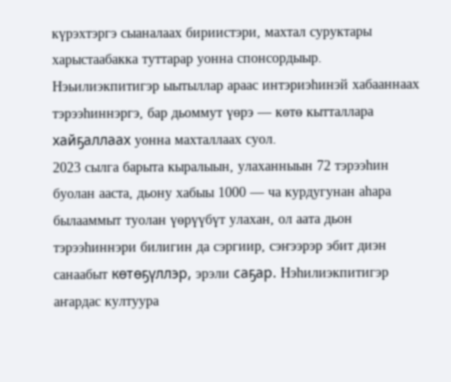күрэхтэргэ сыаналаах бириистэри, махтал суруктары харыстаабакка туттарар уонна спонсордыыр. Нэьилиэкпитигэр ыытыллар араас интэриэһинэй хабааннаах тэрээһиннэргэ, бар дьоммут үөрэ — көтө кытталлара хайҕаллаах уонна махталлаах суол.
2023 сылга барыта кыралыын, улаханныын 72 тэрээһин буолан ааста, дьону хабыы 1000 — ча курдугунан аһара былааммыт туолан үөрүүбүт улахан, ол аата дьон тэрээһиннэри билигин да сэргиир, сэҥээрэр эбит диэн санаабыт көтөҕүллэр, эрэли саҕар. Нэһилиэкпитигэр аҥардас култуура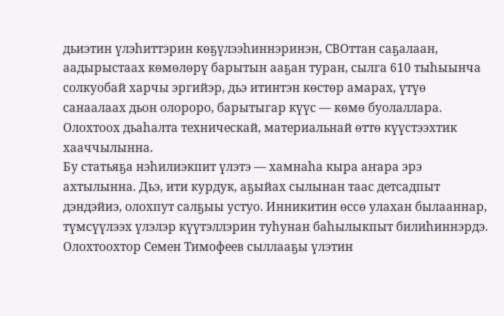дьиэтин үлэһиттэрин көҕүлээһиннэринэн, СВОттан саҕалаан, аадырыстаах көмөлөрү барытын ааҕан туран, сылга 610 тыһыынча солкуобай харчы эргийэр, дьэ итинтэн көстөр амарах, үтүө санаалаах дьон олороро, барытыгар күүс — көмө буолаллара. Олохтоох дьаһалта техническай, материальнай өттө күүстээхтик хааччылынна.
Бу статьяҕа нэһилиэкпит үлэтэ — хамнаһа кыра аҥара эрэ ахтылынна. Дьэ, ити курдук, аҕыйах сылынан таас детсадпыт дэндэйиэ, олохпут салҕыы устуо. Инникитин өссө улахан былааннар, түмсүүлээх үлэлэр күүтэллэрин туһунан баһылыкпыт билиһиннэрдэ. Олохтоохтор Семен Тимофеев сыллааҕы үлэтин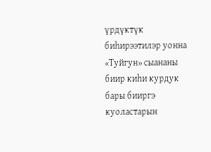үрдүктүк биһирээтилэр уонна «Туйгун» сыананы биир киһи курдук бары бииргэ куоластарын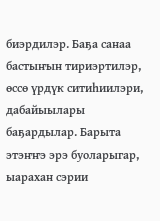биэрдилэр. Баҕа санаа бастыҥын тириэртилэр, өссө үрдүк ситиһиилэри, дабайыылары баҕардылар. Барыта этэҥҥэ эрэ буоларыгар, ыарахан сэрии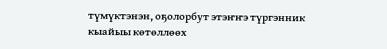түмүктэнэн, оҕолорбут этэҥҥэ түргэнник кыайыы көтөллөөх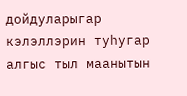дойдуларыгар кэлэллэрин туһугар алгыс тыл маанытын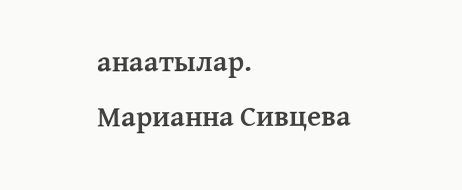анаатылар.
Марианна Сивцева